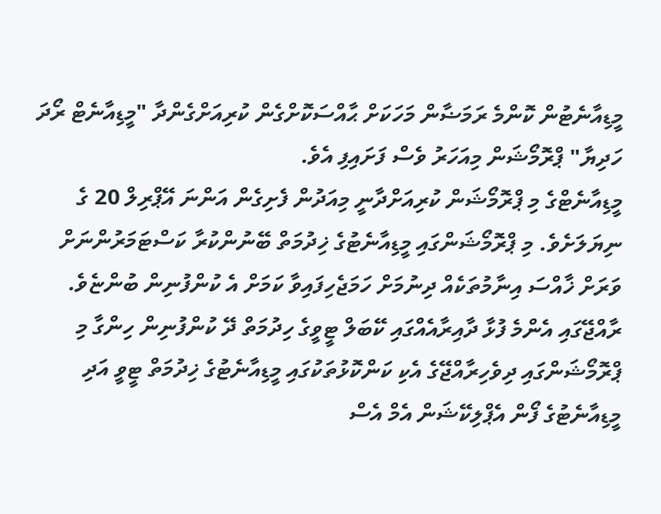މީޑިއާނެޓުން ކޮންމެ ރަމަޟާން މަހަކަށް ޙާއްސަކޮށްގެން ކުރިއަށްގެންދާ "މީޑިއާނެޓް ރޯދަ ހަދިޔާ" ޕްރޮމޯޝަން މިއަހަރު ވެސް ފަށައިފި އެވެ.
މީޑިއާނެޓްގެ މި ޕްރޮމޯޝަން ކުރިއަށްދާނީ މިއަދުން ފެށިގެން އަންނަ އޭޕްރިލް 20 ގެ ނިޔަލަށެވެ. މި ޕްރޮމޯޝަންގައި މީޑިއާނެޓުގެ ޚިދުމަތް ބޭނުންކުރާ ކަސްޓަމަރުންނަށް ވަރަށް ޚާއްސަ އިނާމުތަކެއް ދިނުމަށް ހަމަޖެހިފައިވާ ކަމަށް އެ ކުންފުނިން ބުންޏެވެ.
ރާއްޖޭގައި އެންމެ ފުޅާ ދާއިރާއެއްގައި ކޭބަލް ޓީވީގެ ހިދުމަތް ދޭ ކުންފުނިން ހިންގާ މި ޕްރޮމޯޝަންގައި ދިވެހިރާއްޖޭގެ އެކި ކަންކޮޅުތަކުގައި މީޑިއާނެޓުގެ ޚިދުމަތް ޓީވީ އަދި މީޑިއާނެޓުގެ ފޯން އެޕްލިކޭޝަން އެމް އެސް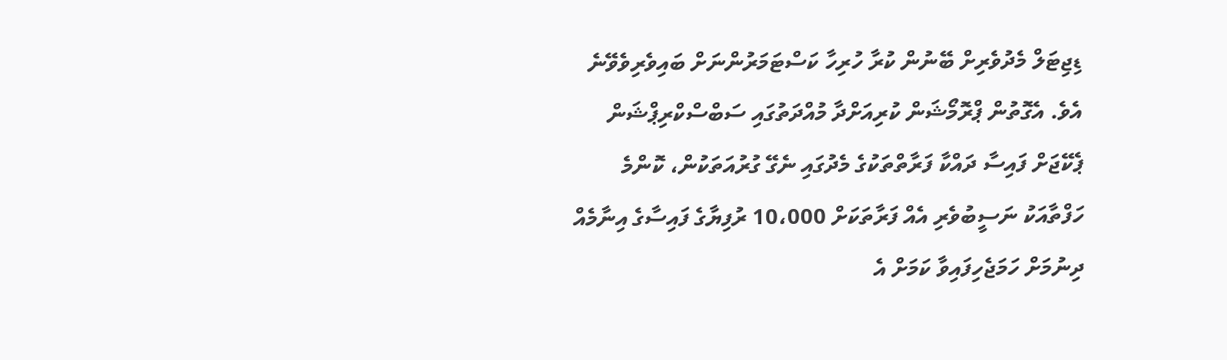ޑިޖިޓަލް މެދުވެރިށް ބޭނުން ކުރާ ހުރިހާ ކަސްޓަމަރުންނަށް ބައިވެރިވެވޭނެ އެވެ. އެގޮތުން ޕްރޮމޯޝަން ކުރިއަށްދާ މުއްދަތުގައި ސަބްސްކްރިޕްޝަން ޕެކޭޖަށް ފައިސާ ދައްކާ ފަރާތްތަކުގެ މެދުގައި ނެގޭ ގުރުއަތަކުން، ކޮންމެ ހަފްތާއަކު ނަސީބުވެރި އެއް ފަރާތަކަށް 10،000 ރުފިޔާގެ ފައިސާގެ އިނާމެއް ދިނުމަށް ހަމަޖެހިފައިވާ ކަމަށް އެ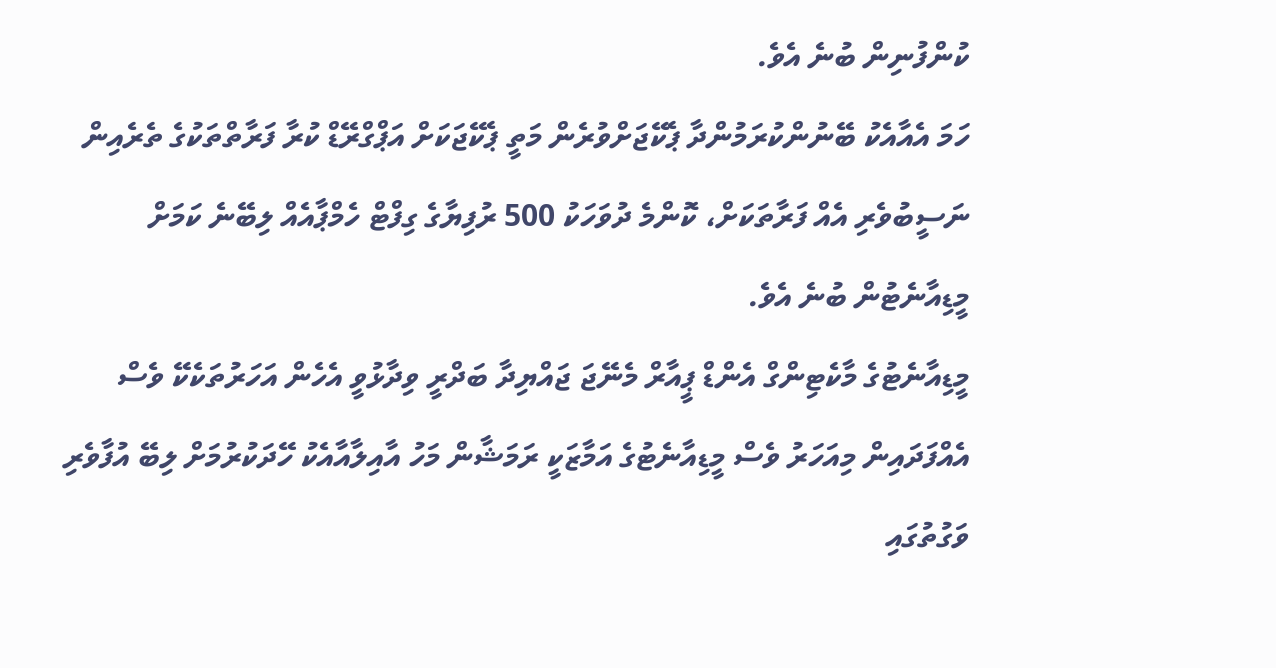ކުންފުނިން ބުނެ އެވެ.
ހަމަ އެއާއެކު ބޭނުންކުރަމުންދާ ޕެކޭޖަށްވުރެން މަތީ ޕެކޭޖަކަށް އަޕްގްރޭޑް ކުރާ ފަރާތްތަކުގެ ތެރެއިން ނަސީބުވެރި އެއް ފަރާތަކަށް، ކޮންމެ ދުވަހަކު 500 ރުފިޔާގެ ގިފްޓް ހެމްޕާއެއް ލިބޭނެ ކަމަށް މީޑިއާނެޓުން ބުނެ އެވެ.
މީޑިއާނެޓުގެ މާކެޓިންގް އެންޑް ޕީއާރް މެނޭޖަ ޖައްޔިދާ ބަދްރީ ވިދާޅުވީ އެހެން އަހަރުތަކެކޭ ވެސް އެއްފަދައިން މިއަހަރު ވެސް މީޑިއާނެޓުގެ އަމާޒަކީ ރަމަޝާން މަހު އާއިލާއާއެކު ހޭދަކުރުމަށް ލިބޭ އުފާވެރި ވަގުތުގައި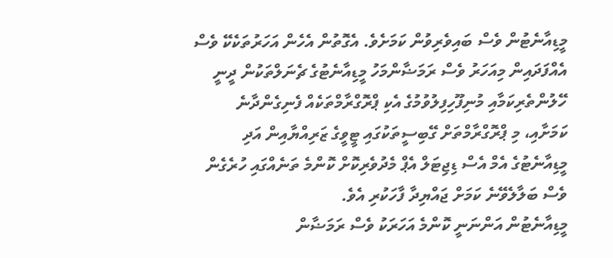މީޑިއާނެޓުން ވެސް ބައިވެރިވުން ކަމަށެވެ. އެގޮތުން އެހެން އަހަރުތަކެކޭ ވެސް އެއްފަދައިން މިއަހަރު ވެސް ރަމަޟާންމަހު މީޑިއާނެޓުގެ ޗެނަލްތަކުން ދީނީ ހޭލުންތެރިކަމާއި މުނިފޫހިފިލުވުމުގެ އެކި ޕްރޮގްރާމްތަކެއް ފެނިގެންދާނެ ކަމަށާއި، މި ޕްރޮގްރާމްތަށް ގޭބިސީތަކުގައި ޓީވީގެ ޒަރިއްޔާއިން އަދި މީޑިއާނެޓުގެ އެމް އެސް ޑިޖިޓަލް އެޕް މެދުވެރިކޮށް ކޮންމެ ތަނެއްގައި ހުރެގެން ވެސް ބަލާލެވޭނެ ކަމަށް ޖައްޔިދާ ފާހަކުރި އެވެ.
މީޑިއާނެޓުން އަންނަނީ ކޮންމެ އަހަރަކު ވެސް ރަމަޟާން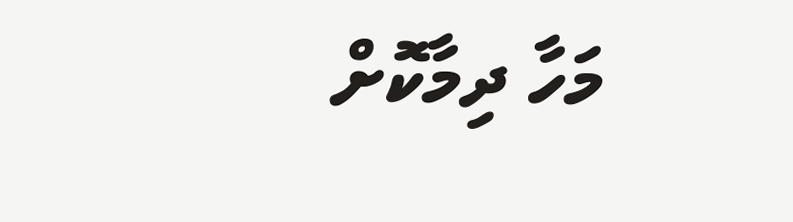މަހާ ދިމާކޮށް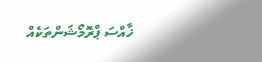ޚާއްސަ ޕްރޮމޯޝަންތަކެއް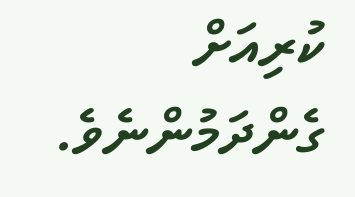ކުރިއަށް ގެންދަމުންނެވެ.